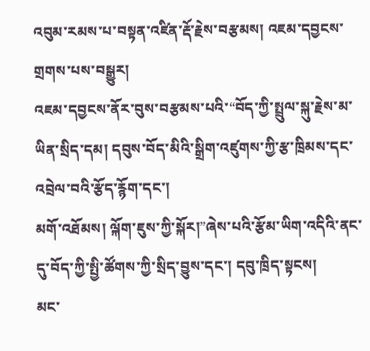འབུམ་རམས་པ་བསྟན་འཛིན་རྡོ་རྗེས་བརྩམས། འཇམ་དབྱངས་གྲགས་པས་བསྒྱུར།
འཇམ་དབྱངས་ནོར་བུས་བརྩམས་པའི་“བོད་ཀྱི་སྤྲུལ་སྐུ་རྗེས་མ་ཡིན་སྲིད་དམ། དབུས་བོད་མིའི་སྒྲིག་འཛུགས་ཀྱི་རྩ་ཁྲིམས་དང་འབྲེལ་བའི་རྩོད་རྙོག་དང་།
མགོ་འཐོམས། ལྐོག་ཇུས་ཀྱི་སྐོར།”ཞེས་པའི་རྩོམ་ཡིག་འདིའི་ནང་དུ་བོད་ཀྱི་སྤྱི་ཚོགས་ཀྱི་སྲིད་བྱུས་དང་། དབུ་ཁྲིད་སྟངས།
མང་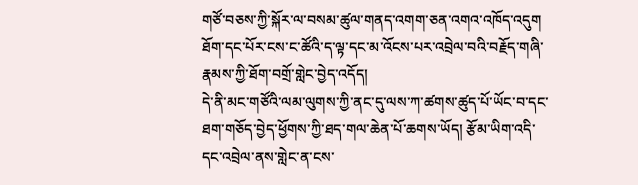གཙོ་བཅས་ཀྱི་སྐོར་ལ་བསམ་ཚུལ་གནད་འགག་ཅན་འགའ་འཁོད་འདུག ཐོག་དང་པོར་ངས་ང་ཚོའི་ད་ལྟ་དང་མ་འོངས་པར་འབྲེལ་བའི་བརྗོད་གཞི་རྣམས་ཀྱི་ཐོག་བགྲོ་གླེང་བྱེད་འདོད།
དེ་ནི་མང་གཙོའི་ལམ་ལུགས་ཀྱི་ནང་དུ་ལས་ཀ་ཚགས་ཚུད་པོ་ཡོང་བ་དང་ཐག་གཅོད་བྱེད་ཕྱོགས་ཀྱི་ཐད་གལ་ཆེན་པོ་ཆགས་ཡོད། རྩོམ་ཡིག་འདི་དང་འབྲེལ་ནས་གླེང་ན་ངས་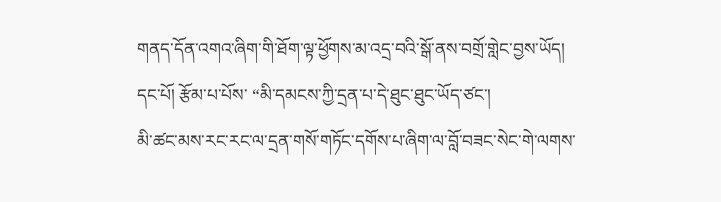གནད་དོན་འགའ་ཞིག་གི་ཐོག་ལྟ་ཕྱོགས་མ་འདྲ་བའི་སྒོ་ནས་བགྲོ་གླེང་བྱས་ཡོད།
དང་པོ། རྩོམ་པ་པོས་ “མི་དམངས་ཀྱི་དྲན་པ་དེ་ཐུང་ཐུང་ཡོད་ཙང་།
མི་ཚང་མས་རང་རང་ལ་དྲན་གསོ་གཏོང་དགོས་པ་ཞིག་ལ་བློ་བཟང་སེང་གེ་ལགས་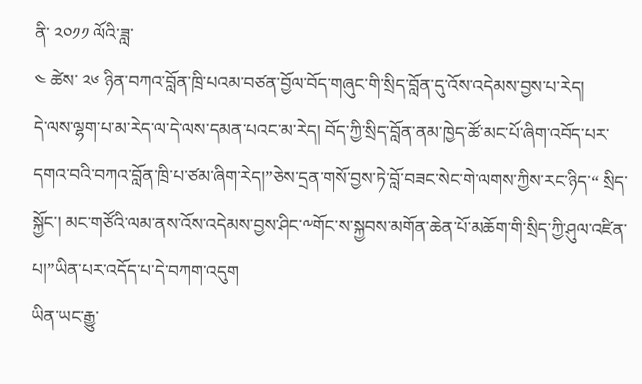ནི་ ༢༠༡༡ ལོའི་ཟླ་
༤ ཚེས་ ༢༦ ཉིན་བཀའ་བློན་ཁྲི་པའམ་བཙན་བྱོལ་བོད་གཞུང་གི་སྲིད་བློན་དུ་འོས་འདེམས་བྱས་པ་རེད།
དེ་ལས་ལྷག་པ་མ་རེད་ལ་དེ་ལས་དམན་པའང་མ་རེད། བོད་ཀྱི་སྲིད་བློན་ནམ་ཁྱེད་ཚོ་མང་པོ་ཞིག་འབོད་པར་དགའ་བའི་བཀའ་བློན་ཁྲི་པ་ཙམ་ཞིག་རེད།”ཅེས་དྲན་གསོ་བྱས་ཏེ་བློ་བཟང་སེང་གེ་ལགས་ཀྱིས་རང་ཉིད་“ སྲིད་སྐྱོང་། མང་གཙོའི་ལམ་ནས་འོས་འདེམས་བྱས་ཤིང་༸གོང་ས་སྐྱབས་མགོན་ཆེན་པོ་མཆོག་གི་སྲིད་ཀྱི་ཤུལ་འཛིན་པ།”ཡིན་པར་འདོད་པ་དེ་བཀག་འདུག
ཡིན་ཡང་རྒྱུ་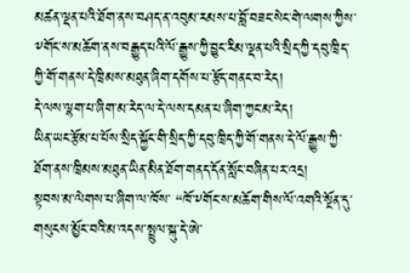མཚན་ལྡན་པའི་ཐོག་ནས་བཤད་ན་འབུམ་རམས་པ་བློ་བཟང་སེང་གེ་ལགས་ཀྱིས་༸གོང་ས་མཆོག་ནས་བརྒྱུད་པའི་ལོ་རྒྱུས་ཀྱི་བྱུང་རིམ་ལྡན་པའི་སྲིད་ཀྱི་དབུ་ཁྲིད་ཀྱི་གོ་གནས་དེ་ཁྲིམས་མཐུན་ཞིག་དགོས་པ་རྩོད་གནང་བ་རེད།
དེ་ལས་ལྷག་པ་ཞིག་མ་རེད་ལ་དེ་ལས་དམན་པ་ཞིག་ཀྱང་མ་རེད།
ཡིན་ཡང་རྩོམ་པ་པོས་སྲིད་སྐྱོང་གི་སྲིད་ཀྱི་དབུ་ཁྲིད་ཀྱི་གོ་གནས་དེ་ལོ་རྒྱུས་ཀྱི་ཐོག་ནས་ཁྲིམས་མཐུན་ཡིན་མིན་ཐོག་གནད་དོན་སློང་བཞིན་པར་འདྲ།
སྟབས་མ་ལེགས་པ་ཞིག་ལ་ཁོས་ “ཁོ་༸གོང་ས་མཆོག་གིས་ལོ་འགའི་སྔོན་དུ་གསུངས་མྱོང་བའི་མ་འདས་སྤྲུལ་སྐུ་དེ་ཨེ་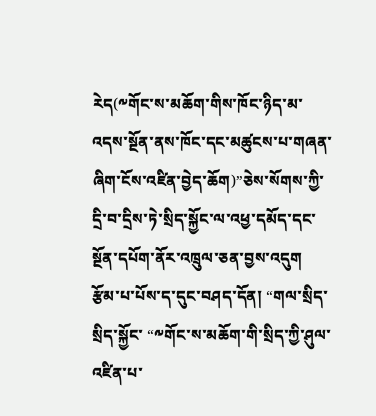རེད(༸གོང་ས་མཆོག་གིས་ཁོང་ཉིད་མ་འདས་སྔོན་ནས་ཁོང་དང་མཚུངས་པ་གཞན་ཞིག་ངོས་འཛིན་བྱེད་ཆོག)”ཅེས་སོགས་ཀྱི་དྲི་བ་དྲིས་ཏེ་སྲིད་སྐྱོང་ལ་འཕྱ་དམོད་དང་སྔོན་དཔོག་ནོར་འཁྲུལ་ཅན་བྱས་འདུག
རྩོམ་པ་པོས་ད་དུང་བཤད་དོན། “གལ་སྲིད་སྲིད་སྐྱོང་ “༸གོང་ས་མཆོག་གི་སྲིད་ཀྱི་ཤུལ་འཛིན་པ་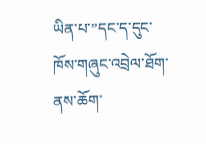ཡིན་པ་”དང་ད་དུང་ཁོས་གཞུང་འབྲེལ་ཐོག་ནས་ཆོག་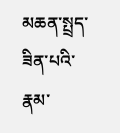མཆན་སྤྲད་ཟིན་པའི་རྣམ་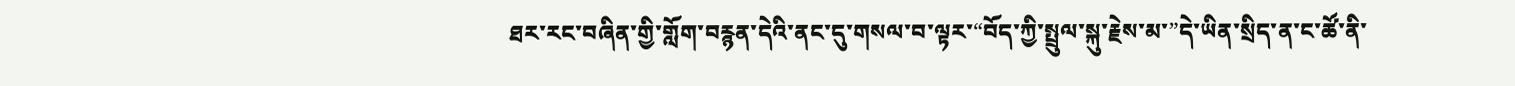ཐར་རང་བཞིན་གྱི་གློག་བརྙན་དེའི་ནང་དུ་གསལ་བ་ལྟར་“བོད་ཀྱི་སྤྲུལ་སྐུ་རྗེས་མ་”དེ་ཡིན་སྲིད་ན་ང་ཚོ་ནི་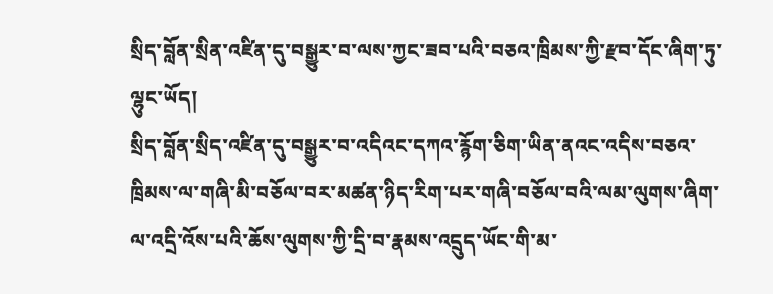སྲིད་བློན་སྲིན་འཛིན་དུ་བསྒྱུར་བ་ལས་ཀྱང་ཟབ་པའི་བཅའ་ཁྲིམས་ཀྱི་རྫབ་དོང་ཞིག་ཏུ་ལྷུང་ཡོད།
སྲིད་བློན་སྲིད་འཛིན་དུ་བསྒྱུར་བ་འདིའང་དཀའ་རྙོག་ཅིག་ཡིན་ནའང་འདིས་བཅའ་ཁྲིམས་ལ་གཞི་མི་བཅོལ་བར་མཚན་ཉིད་རིག་པར་གཞི་བཅོལ་བའི་ལམ་ལུགས་ཞིག་ལ་འདྲི་འོས་པའི་ཆོས་ལུགས་ཀྱི་དྲི་བ་རྣམས་འདྲུད་ཡོང་གི་མ་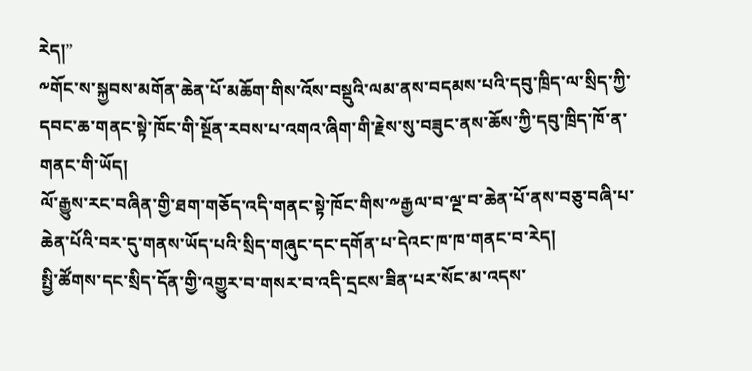རེད།”
༸གོང་ས་སྐྱབས་མགོན་ཆེན་པོ་མཆོག་གིས་འོས་བསྡུའི་ལམ་ནས་བདམས་པའི་དབུ་ཁྲིད་ལ་སྲིད་ཀྱི་དབང་ཆ་གནང་སྟེ་ཁོང་གི་སྔོན་རབས་པ་འགའ་ཞིག་གི་རྗེས་སུ་བཟུང་ནས་ཆོས་ཀྱི་དབུ་ཁྲིད་ཁོ་ན་གནང་གི་ཡོད།
ལོ་རྒྱུས་རང་བཞིན་གྱི་ཐག་གཅོད་འདི་གནང་སྟེ་ཁོང་གིས་༸རྒྱལ་བ་ལྔ་བ་ཆེན་པོ་ནས་བཅུ་བཞི་པ་ཆེན་པོའི་བར་དུ་གནས་ཡོད་པའི་སྲིད་གཞུང་དང་དགོན་པ་དེའང་ཁ་ཁ་གནང་བ་རེད།
སྤྱི་ཚོགས་དང་སྲིད་དོན་གྱི་འགྱུར་བ་གསར་བ་འདི་དྲངས་ཟིན་པར་སོང་མ་འདས་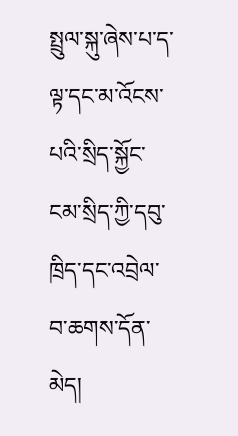སྤྲུལ་སྐུ་ཞེས་པ་ད་ལྟ་དང་མ་འོངས་པའི་སྲིད་སྐྱོང་ངམ་སྲིད་ཀྱི་དབུ་ཁྲིད་དང་འབྲེལ་བ་ཆགས་དོན་མེད།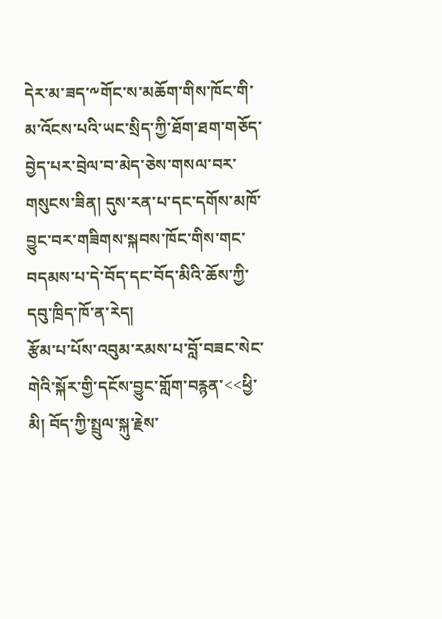དེར་མ་ཟད་༸གོང་ས་མཆོག་གིས་ཁོང་གི་མ་འོངས་པའི་ཡང་སྲིད་ཀྱི་ཐོག་ཐག་གཅོད་བྱེད་པར་བྲེལ་བ་མེད་ཅེས་གསལ་བར་གསུངས་ཟིན། དུས་རན་པ་དང་དགོས་མཁོ་བྱུང་བར་གཟིགས་སྐབས་ཁོང་གིས་གང་བདམས་པ་དེ་བོད་དང་བོད་མིའི་ཆོས་ཀྱི་དབུ་ཁྲིད་ཁོ་ན་རེད།
རྩོམ་པ་པོས་འབུམ་རམས་པ་བློ་བཟང་སེང་གེའི་སྐོར་གྱི་དངོས་བྱུང་གློག་བརྙན་<<ཕྱི་མི། བོད་ཀྱི་སྤྲུལ་སྐུ་རྗེས་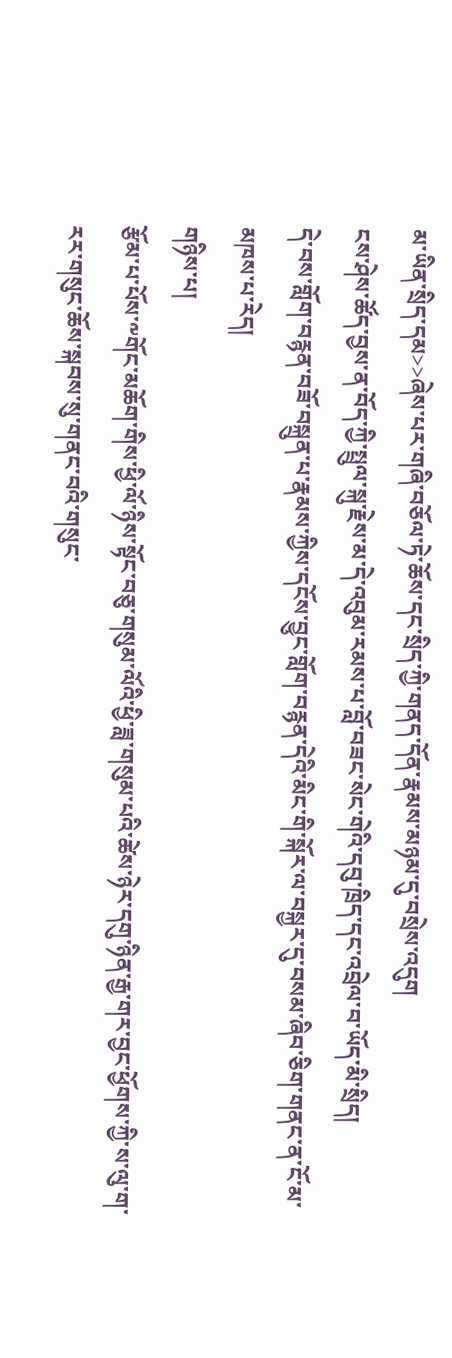མ་ཡིན་སྲིད་དམ>>ཞེས་པར་གཞི་བཅོལ་ཏེ་ཆོས་དང་སྲིད་ཀྱི་གནད་དོན་རྣམས་མཉམ་དུ་བསྲེས་འདུག
ངས་ཤེས་ཚོད་བྱས་ན་བོད་ཀྱི་སྤྲུལ་སྐུ་རྗེས་མ་དེ་འབུམ་རམས་པ་བློ་བཟང་སེང་གེའི་དབུ་ཁྲིད་དང་འབྲེལ་བ་ཡོད་མི་སྲིད།
དེ་བས་གློག་བརྙན་བཟོ་བསྐྲུན་པ་རྣམས་ཀྱིས་དངོས་བྱུང་གློག་བརྙན་དེའི་མིང་གི་སྐོར་ལ་བསྐྱར་དུ་བསམ་ཞིབ་ཅིག་གནང་ན་ངོ་མ་མཁས་པ་རེད།
གཉིས་པ།
རྩོམ་པ་པོས་༸གོང་མཆོག་གིས་ཕྱི་ལོ་ཉིས་སྟོང་བཅུ་གསུམ་ལོའི་ཕྱི་ཟླ་གསུམ་པའི་ཚེས་ཉེར་དགུ་ཉིན་རྒྱ་གར་བྱང་ཕྱོགས་ཀྱི་ས་ལུ་ག་རར་གསུང་ཆོས་སྐབས་སུ་གནང་བའི་གསུང་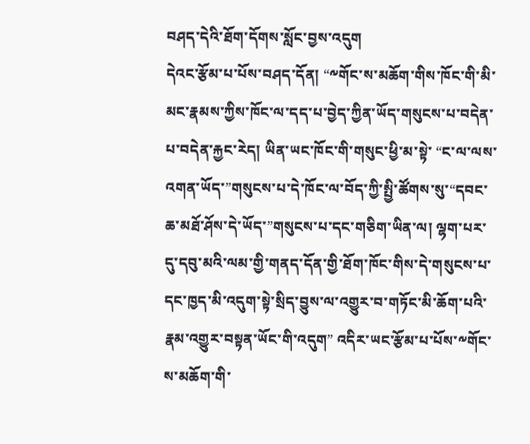བཤད་དེའི་ཐོག་དོགས་སློང་བྱས་འདུག
དེའང་རྩོམ་པ་པོས་བཤད་དོན། “༸གོང་ས་མཆོག་གིས་ཁོང་གི་མི་མང་རྣམས་ཀྱིས་ཁོང་ལ་དད་པ་བྱེད་ཀྱིན་ཡོད་གསུངས་པ་བདེན་པ་བདེན་རྐྱང་རེད། ཡིན་ཡང་ཁོང་གི་གསུང་ཕྱི་མ་སྟེ་ “ང་ལ་ལས་འགན་ཡོད་”གསུངས་པ་དེ་ཁོང་ལ་བོད་ཀྱི་སྤྱི་ཚོགས་སུ་“དབང་ཆ་མཐོ་ཤོས་དེ་ཡོད་”གསུངས་པ་དང་གཅིག་ཡིན་ལ། ལྷག་པར་དུ་དབུ་མའི་ལམ་གྱི་གནད་དོན་གྱི་ཐོག་ཁོང་གིས་དེ་གསུངས་པ་དང་ཁྱད་མི་འདུག་སྟེ་སྲིད་བྱུས་ལ་འགྱུར་བ་གཏོང་མི་ཆོག་པའི་རྣམ་འགྱུར་བསྟན་ཡོང་གི་འདུག” འདིར་ཡང་རྩོམ་པ་པོས་༸གོང་ས་མཆོག་གི་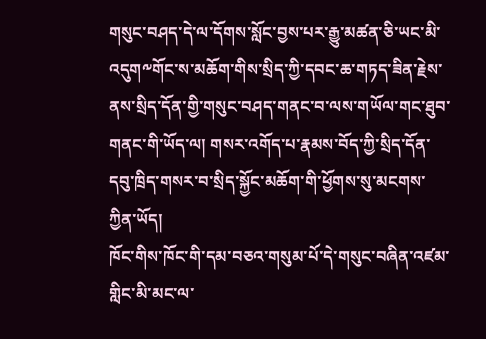གསུང་བཤད་དེ་ལ་དོགས་སློང་བྱས་པར་རྒྱུ་མཚན་ཅི་ཡང་མི་འདུག༸གོང་ས་མཆོག་གིས་སྲིད་ཀྱི་དབང་ཆ་གཏད་ཟིན་རྗེས་ནས་སྲིད་དོན་གྱི་གསུང་བཤད་གནང་བ་ལས་གཡོལ་གང་ཐུབ་གནང་གི་ཡོད་ལ། གསར་འགོད་པ་རྣམས་བོད་ཀྱི་སྲིད་དོན་དབུ་ཁྲིད་གསར་བ་སྲིད་སྐྱོང་མཆོག་གི་ཕྱོགས་སུ་མངགས་ཀྱིན་ཡོད།
ཁོང་གིས་ཁོང་གི་དམ་བཅའ་གསུམ་པོ་དེ་གསུང་བཞིན་འཛམ་གླིང་མི་མང་ལ་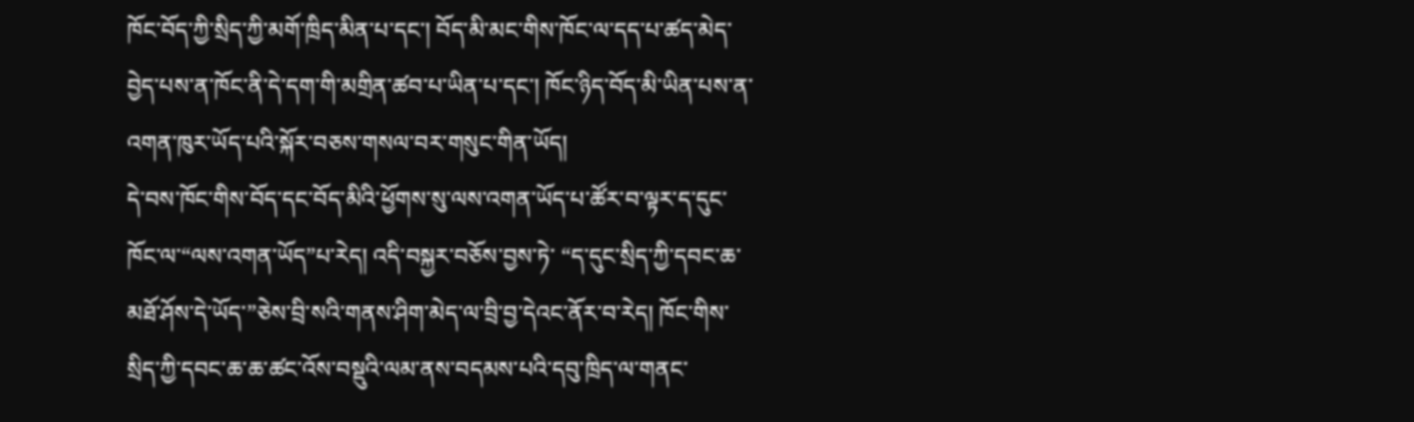ཁོང་བོད་ཀྱི་སྲིད་ཀྱི་མགོ་ཁྲིད་མིན་པ་དང་། བོད་མི་མང་གིས་ཁོང་ལ་དད་པ་ཚད་མེད་བྱེད་པས་ན་ཁོང་ནི་དེ་དག་གི་མགྲིན་ཚབ་པ་ཡིན་པ་དང་། ཁོང་ཉིད་བོད་མི་ཡིན་པས་ན་འགན་ཁུར་ཡོད་པའི་སྐོར་བཅས་གསལ་བར་གསུང་གིན་ཡོད།
དེ་བས་ཁོང་གིས་བོད་དང་བོད་མིའི་ཕྱོགས་སུ་ལས་འགན་ཡོད་པ་ཚོར་བ་ལྟར་ད་དུང་ཁོང་ལ་“ལས་འགན་ཡོད”པ་རེད། འདི་བསྐྱར་བཅོས་བྱས་ཏེ་ “ད་དུང་སྲིད་ཀྱི་དབང་ཆ་མཐོ་ཤོས་དེ་ཡོད་”ཅེས་བྲི་སའི་གནས་ཤིག་མེད་ལ་བྲི་བྱ་དེའང་ནོར་བ་རེད། ཁོང་གིས་སྲིད་ཀྱི་དབང་ཆ་ཆ་ཚང་འོས་བསྡུའི་ལམ་ནས་བདམས་པའི་དབུ་ཁྲིད་ལ་གནང་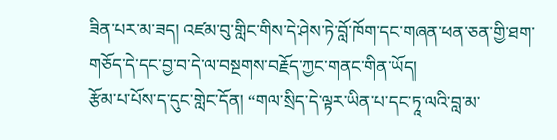ཟིན་པར་མ་ཟད། འཛམ་བུ་གླིང་གིས་དེ་ཤེས་ཏེ་བློ་ཁོག་དང་གཞན་ཕན་ཅན་གྱི་ཐག་གཅོད་དེ་དང་བྱ་བ་དེ་ལ་བསྔགས་བརྗོད་ཀྱང་གནང་གིན་ཡོད།
རྩོམ་པ་པོས་ད་དུང་གླེང་དོན། “གལ་སྲིད་དེ་ལྟར་ཡིན་པ་དང་ཏཱ་ལའི་བླ་མ་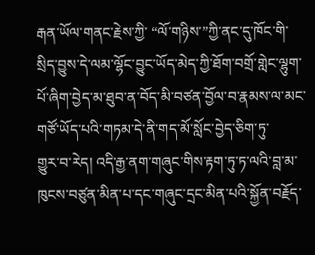རྒན་ཡོལ་གནང་རྗེས་ཀྱི་ “ལོ་གཉིས་”ཀྱི་ནང་དུ་ཁོང་གི་སྲིད་བྱུས་དེ་ལམ་ལྷོང་བྱུང་ཡོད་མེད་ཀྱི་ཐོག་བགྲོ་གླེང་ལྷུག་པོ་ཞིག་བྱེད་མ་ཐུབ་ན་བོད་མི་བཙན་བྱོལ་བ་རྣམས་ལ་མང་གཙོ་ཡོད་པའི་གཏམ་དེ་ནི་གད་མོ་སློང་བྱེད་ཅིག་ཏུ་
གྱུར་བ་རེད། འདི་རྒྱ་ནག་གཞུང་གིས་རྟག་ཏུ་ཏ་ལའི་བླ་མ་ཁུངས་བཙུན་མིན་པ་དང་གཞུང་དྲང་མིན་པའི་སྐྱོན་བརྗོད་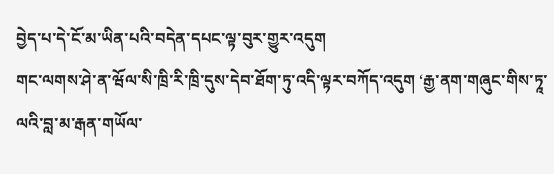བྱེད་པ་དེ་ངོ་མ་ཡིན་པའི་བདེན་དཔང་ལྟ་བུར་གྱུར་འདུག
གང་ལགས་ཤེ་ན་ཝོལ་སི་ཁྲི་རི་ཁྲི་དུས་དེབ་ཐོག་ཏུ་འདི་ལྟར་བཀོད་འདུག ‘རྒྱ་ནག་གཞུང་གིས་ཏཱ་ལའི་བླ་མ་རྒན་གཡོལ་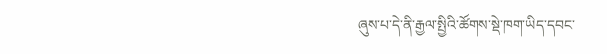ཞུས་པ་དེ་ནི་རྒྱལ་སྤྱིའི་ཚོགས་སྡེ་ཁག་ཡིད་དབང་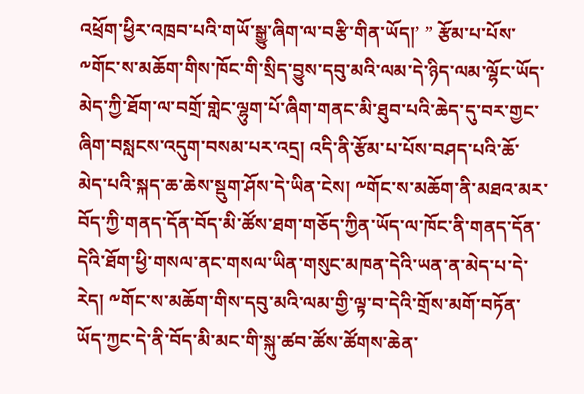འཕྲོག་ཕྱིར་འཁྲབ་པའི་གཡོ་སྒྱུ་ཞིག་ལ་བརྩི་གིན་ཡོད།’ ” རྩོམ་པ་པོས་༸གོང་ས་མཆོག་གིས་ཁོང་གི་སྲིད་བྱུས་དབུ་མའི་ལམ་དེ་ཉིད་ལམ་ལྷོང་ཡོད་མེད་ཀྱི་ཐོག་ལ་བགྲོ་གླེང་ལྷུག་པོ་ཞིག་གནང་མི་ཐུབ་པའི་ཆེད་དུ་བར་གྱང་ཞིག་བསླངས་འདུག་བསམ་པར་འདྲ། འདི་ནི་རྩོམ་པ་པོས་བཤད་པའི་ཆོ་མེད་པའི་སྐད་ཆ་ཆེས་སྡུག་ཤོས་དེ་ཡིན་ངེས། ༸གོང་ས་མཆོག་ནི་མཐའ་མར་བོད་ཀྱི་གནད་དོན་བོད་མི་ཚོས་ཐག་གཅོད་ཀྱིན་ཡོད་ལ་ཁོང་ནི་གནད་དོན་དེའི་ཐོག་ཕྱི་གསལ་ནང་གསལ་ཡིན་གསུང་མཁན་དེའི་ཡན་ན་མེད་པ་དེ་རེད། ༸གོང་ས་མཆོག་གིས་དབུ་མའི་ལམ་གྱི་ལྟ་བ་དེའི་གྲོས་མགོ་བཏོན་ཡོད་ཀྱང་དེ་ནི་བོད་མི་མང་གི་སྐུ་ཚབ་ཚོས་ཚོགས་ཆེན་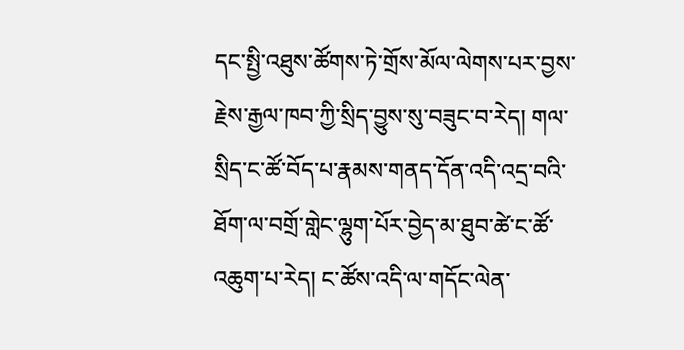དང་སྤྱི་འཐུས་ཚོགས་ཏེ་གྲོས་མོལ་ལེགས་པར་བྱས་རྗེས་རྒྱལ་ཁབ་ཀྱི་སྲིད་བྱུས་སུ་བཟུང་བ་རེད། གལ་སྲིད་ང་ཚོ་བོད་པ་རྣམས་གནད་དོན་འདི་འདྲ་བའི་ཐོག་ལ་བགྲོ་གླེང་ལྷུག་པོར་བྱེད་མ་ཐུབ་ཚེ་ང་ཚོ་འཆུག་པ་རེད། ང་ཚོས་འདི་ལ་གདོང་ལེན་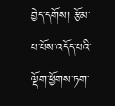བྱེད་དགོས། རྩོམ་པ་པོས་འདོད་པའི་ལྡོག་ཕྱོགས་ཏག་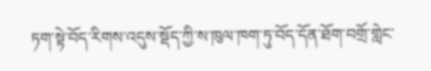ཏག་སྟེ་བོད་རིགས་འདུས་སྡོད་ཀྱི་ས་ཁུལ་ཁག་ཏུ་བོད་དོན་ཐོག་བགྲོ་གླེང་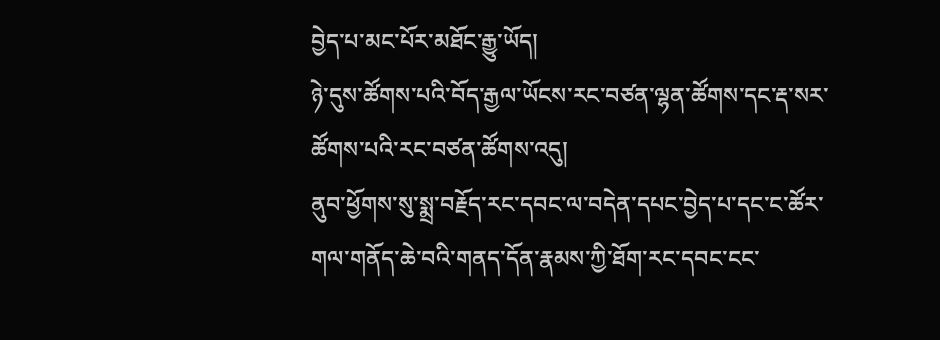བྱེད་པ་མང་པོར་མཐོང་རྒྱུ་ཡོད།
ཉེ་དུས་ཚོགས་པའི་བོད་རྒྱལ་ཡོངས་རང་བཙན་ལྷན་ཚོགས་དང་རྡ་སར་ཚོགས་པའི་རང་བཙན་ཚོགས་འདུ།
ནུབ་ཕྱོགས་སུ་སྨྲ་བརྗོད་རང་དབང་ལ་བདེན་དཔང་བྱེད་པ་དང་ང་ཚོར་གལ་གནོད་ཆེ་བའི་གནད་དོན་རྣམས་ཀྱི་ཐོག་རང་དབང་ངང་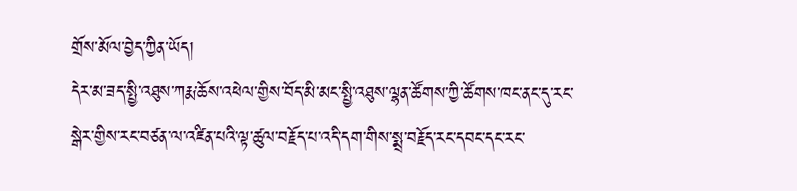གྲོས་མོལ་བྱེད་ཀྱིན་ཡོད།
དེར་མ་ཟད་སྤྱི་འཐུས་ཀརྨ་ཆོས་འཕེལ་གྱིས་བོད་མི་མང་སྤྱི་འཐུས་ལྷན་ཚོགས་ཀྱི་ཚོགས་ཁང་ནང་དུ་རང་སྒེར་གྱིས་རང་བཙན་ལ་འཛིན་པའི་ལྟ་ཚུལ་བརྗོད་པ་འདི་དག་གིས་སྨྲ་བརྗོད་རང་དབང་དང་རང་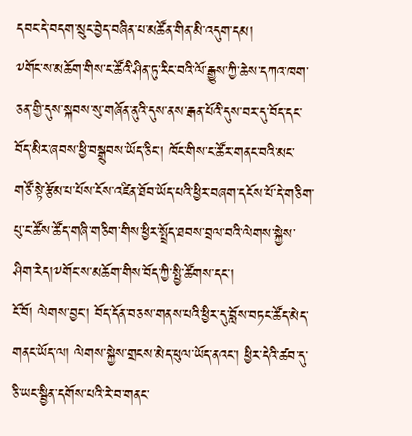དབང་དེ་བདག་སྲུང་བྱེད་བཞིན་པ་མཚོན་གིན་མི་འདུག་དམ།
༸གོང་ས་མཆོག་གིས་ང་ཚོའི་ཤིན་ཏུ་རིང་བའི་ལོ་རྒྱུས་ཀྱི་ཆེས་དཀའ་ཁག་ཅན་གྱི་དུས་སྐབས་སུ་གཞོན་ནུའི་དུས་ནས་རྒན་པོའི་དུས་བར་དུ་བོད་དང་བོད་མིར་ཞབས་ཕྱི་བསྒྲུབས་ཡོད་ཅིང་། ཁོང་གིས་ང་ཚོར་གནང་བའི་མང་གཙོ་སྟེ་རྩོམ་པ་པོས་ངོས་འཛིན་ཐོབ་ཡོད་པའི་ཕྱིར་བཞག་དངོས་པོ་དེ་གཅིག་པུ་ང་ཚོས་ཚོད་གཞི་གཅིག་གིས་ཕྱིར་སྤྲོད་ཐབས་བྲལ་བའི་ལེགས་སྐྱེས་ཤིག་རེད།༸གོང་ས་མཆོག་གིས་བོད་ཀྱི་སྤྱི་ཚོགས་དང་།
ངོ་བོ། ལེགས་བྱང་། བོད་དོན་བཅས་གནས་པའི་ཕྱིར་དུ་བློས་བཏང་ཚོད་མེད་གནང་ཡོད་ལ། ལེགས་སྐྱེས་གྲངས་མེད་ཕུལ་ཡོད་ནའང་། ཕྱིར་དེའི་ཚབ་དུ་ཅི་ཡང་སྦྱིན་དགོས་པའི་རེ་བ་གནང་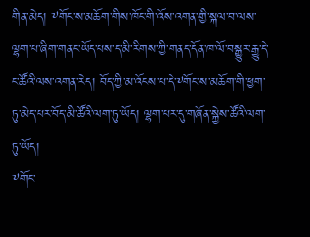གིན་མེད། ༸གོང་ས་མཆོག་གིས་ཁོང་གི་འོས་འགན་གྱི་སྐལ་བ་ལས་ལྷག་པ་ཞིག་གནང་ཡོད་པས་ད་མི་རིགས་ཀྱི་གནད་དོན་ཁ་ལོ་བསྒྱུར་རྒྱུ་དེ་ང་ཚོའི་ལས་འགན་རེད། བོད་ཀྱི་མ་འོངས་པ་དེ་༸གོང་ས་མཆོག་གི་ཕྱག་ཏུ་མེད་པར་བོད་མི་ཚོའི་ལག་ཏུ་ཡོད། ལྷག་པར་དུ་གཞོན་སྐྱེས་ཚོའི་ལག་ཏུ་ཡོད།
༸གོང་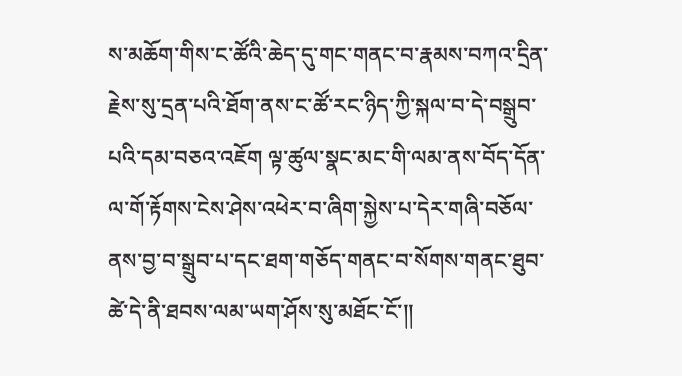ས་མཆོག་གིས་ང་ཚོའི་ཆེད་དུ་གང་གནང་བ་རྣམས་བཀའ་དྲིན་རྗེས་སུ་དྲན་པའི་ཐོག་ནས་ང་ཚོ་རང་ཉིད་ཀྱི་སྐལ་བ་དེ་བསྒྲུབ་པའི་དམ་བཅའ་འཇོག ལྟ་ཚུལ་སྣང་མང་གི་ལམ་ནས་བོད་དོན་ལ་གོ་རྟོགས་ངེས་ཤེས་འཕེར་བ་ཞིག་སྐྱེས་པ་དེར་གཞི་བཅོལ་ནས་བྱ་བ་སྒྲུབ་པ་དང་ཐག་གཅོད་གནང་བ་སོགས་གནང་ཐུབ་ཚེ་དེ་ནི་ཐབས་ལམ་ཡག་ཤོས་སུ་མཐོང་ངོ་།།